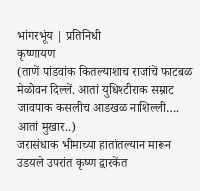भांगरभूंय | प्रतिनिधी
कृष्णायण
(ताणें पांडवांक कितल्याशाच राजांचें फाटबळ मेळोवन दिल्लें. आतां युधिश्टीराक सम्राट जावपाक कसलीच आडखळ नाशिल्ली…. आतां मुखार..)
जरासंधाक भीमाच्या हातांतल्यान मारून उडयले उपरांत कृष्ण द्वारकेंत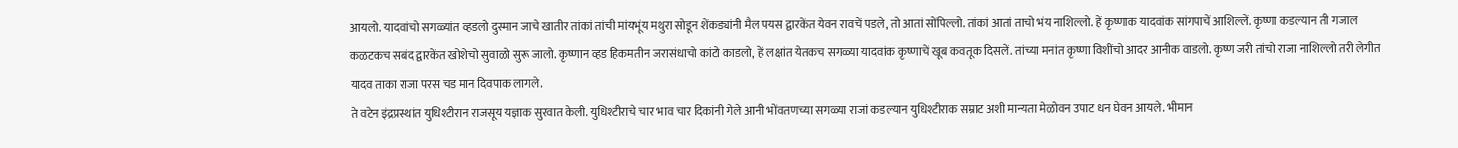आयलो. यादवांचो सगळ्यांत व्हडलो दुस्मान जाचे खातीर तांकां तांची मांयभूंय मथुरा सोडून शेंकड्यांनी मैल पयस द्वारकेंत येवन रावचें पडले, तो आतां सोंपिल्लो. तांकां आतां ताचो भंय नाशिल्लो. हें कृष्णाक यादवांक सांगपाचें आशिल्लें. कृष्णा कडल्यान ती गजाल कळटकच सबंद द्वारकेंत खोशेचो सुवाळो सुरू जालो. कृष्णान व्हड हिकमतीन जरासंधाचो कांटो काडलो, हें लक्षांत येतकच सगळ्या यादवांक कृष्णाचें खूब कवतूक दिसलें. तांच्या मनांत कृष्णा विशींचो आदर आनीक वाडलो. कृष्ण जरी तांचो राजा नाशिल्लो तरी लेगीत यादव ताका राजा परस चड मान दिवपाक लागले.
ते वटेन इंद्रप्रस्थांत युधिश्टीरान राजसूय यज्ञाक सुरवात केली. युधिश्टीराचे चार भाव चार दिकांनी गेले आनी भोंवतणच्या सगळ्या राजां कडल्यान युधिश्टीराक सम्राट अशी मान्यता मेळोवन उपाट धन घेवन आयले. भीमान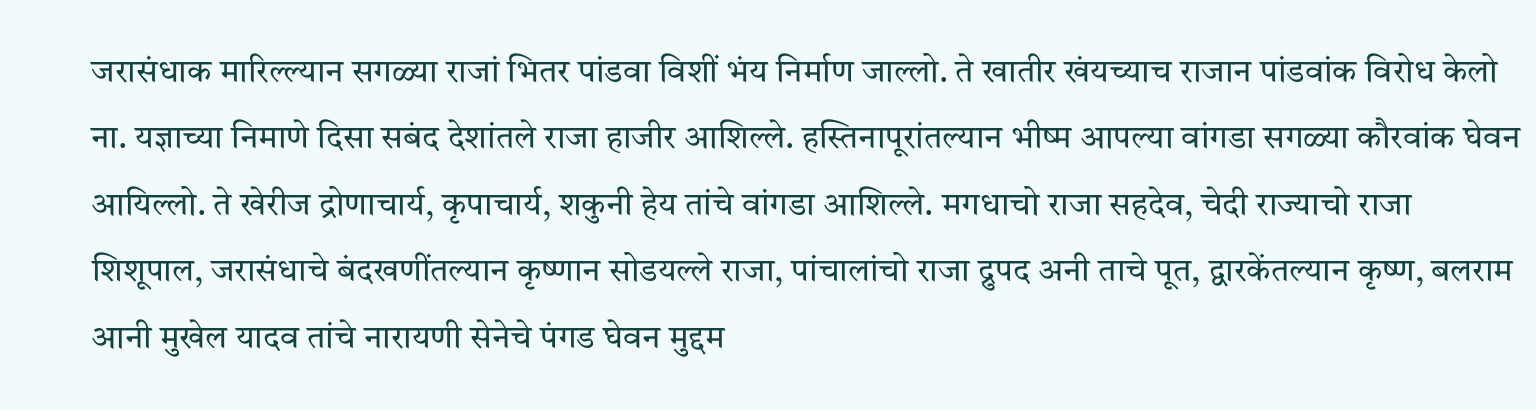जरासंधाक मारिल्ल्यान सगळ्या राजां भितर पांडवा विशीं भंय निर्माण जाल्लो. ते खातीर खंयच्याच राजान पांडवांक विरोध केलो ना. यज्ञाच्या निमाणे दिसा सबंद देशांतले राजा हाजीर आशिल्ले. हस्तिनापूरांतल्यान भीष्म आपल्या वांगडा सगळ्या कौरवांक घेवन आयिल्लो. ते खेरीज द्रोणाचार्य, कृपाचार्य, शकुनी हेय तांचे वांगडा आशिल्ले. मगधाचो राजा सहदेव, चेदी राज्याचो राजा शिशूपाल, जरासंधाचे बंदखणींतल्यान कृष्णान सोडयल्ले राजा, पांचालांचो राजा द्रुपद अनी ताचे पूत, द्वारकेंतल्यान कृष्ण, बलराम आनी मुखेल यादव तांचे नारायणी सेनेचे पंगड घेवन मुद्दम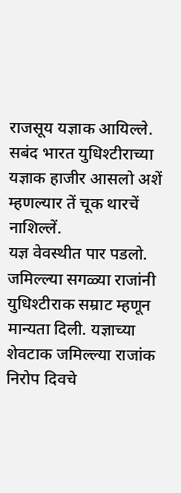राजसूय यज्ञाक आयिल्ले. सबंद भारत युधिश्टीराच्या यज्ञाक हाजीर आसलो अशें म्हणल्यार तें चूक थारचें नाशिल्लें.
यज्ञ वेवस्थीत पार पडलो. जमिल्ल्या सगळ्या राजांनी युधिश्टीराक सम्राट म्हणून मान्यता दिली. यज्ञाच्या शेवटाक जमिल्ल्या राजांक निरोप दिवचे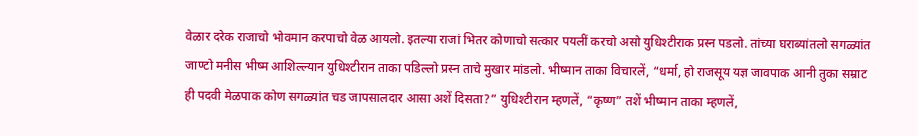वेळार दरेक राजाचो भोवमान करपाचो वेळ आयलो. इतल्या राजां भितर कोणाचो सत्कार पयलीं करचो असो युधिश्टीराक प्रस्न पडलो. तांच्या घराब्यांतलो सगळ्यांत जाण्टो मनीस भीष्म आशिल्ल्यान युधिश्टीरान ताका पडिल्लो प्रस्न ताचे मुखार मांडलो. भीष्मान ताका विचारलें, “धर्मा, हो राजसूय यज्ञ जावपाक आनी तुका सम्राट ही पदवी मेळपाक कोण सगळ्यांत चड जापसालदार आसा अशें दिसता?” युधिश्टीरान म्हणलें, “कृष्ण” तशें भीष्मान ताका म्हणलें,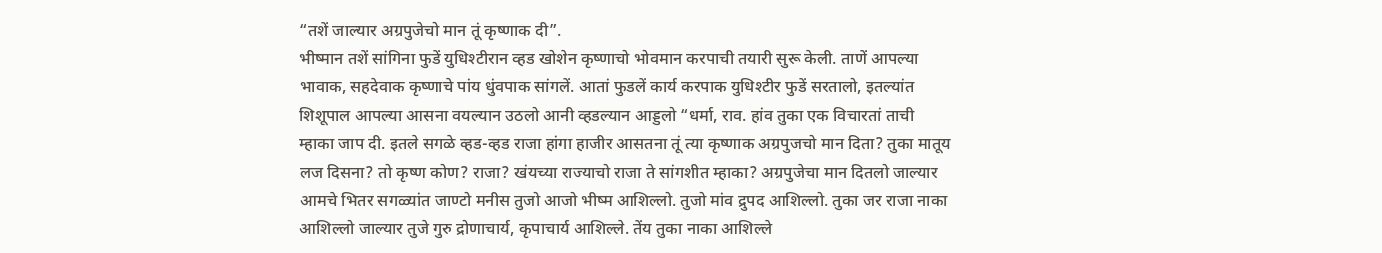“तशें जाल्यार अग्रपुजेचो मान तूं कृष्णाक दी”.
भीष्मान तशें सांगिना फुडें युधिश्टीरान व्हड खोशेन कृष्णाचो भोवमान करपाची तयारी सुरू केली. ताणें आपल्या भावाक, सहदेवाक कृष्णाचे पांय धुंवपाक सांगलें. आतां फुडलें कार्य करपाक युधिश्टीर फुडें सरतालो, इतल्यांत शिशूपाल आपल्या आसना वयल्यान उठलो आनी व्हडल्यान आड्डलो “धर्मा, राव. हांव तुका एक विचारतां ताची म्हाका जाप दी. इतले सगळे व्हड-व्हड राजा हांगा हाजीर आसतना तूं त्या कृष्णाक अग्रपुजचो मान दिता? तुका मातूय लज दिसना? तो कृष्ण कोण? राजा? खंयच्या राज्याचो राजा ते सांगशीत म्हाका? अग्रपुजेचा मान दितलो जाल्यार आमचे भितर सगळ्यांत जाण्टो मनीस तुजो आजो भीष्म आशिल्लो. तुजो मांव द्रुपद आशिल्लो. तुका जर राजा नाका आशिल्लो जाल्यार तुजे गुरु द्रोणाचार्य, कृपाचार्य आशिल्ले. तेंय तुका नाका आशिल्ले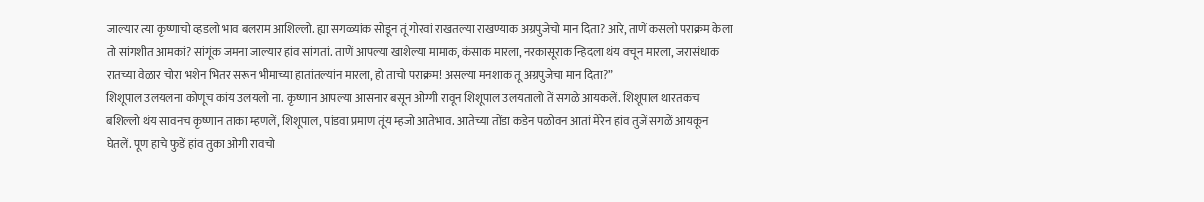जाल्यार त्या कृष्णाचो व्हडलो भाव बलराम आशिल्लो. ह्या सगळ्यांक सोडून तूं गोरवां राखतल्या राखण्याक अग्रपुजेचो मान दिता? आरे, ताणें कसलो पराक्रम केला तो सांगशीत आमकां? सांगूंक जमना जाल्यार हांव सांगतां. ताणें आपल्या खाशेल्या मामाक, कंसाक मारला, नरकासूराक न्हिदला थंय वचून मारला, जरासंधाक रातच्या वेळार चोरा भशेन भितर सरून भीमाच्या हातांतल्यांन मारला, हो ताचो पराक्रम! असल्या मनशाक तू अग्रपुजेचा मान दिता?”
शिशूपाल उलयलना कोणूच कांय उलयलो ना. कृष्णान आपल्या आसनार बसून ओग्गी रावून शिशूपाल उलयतालो तें सगळे आयकलें. शिशूपाल थारतकच बशिल्लो थंय सावनच कृष्णान ताका म्हणलें, शिशूपाल, पांडवा प्रमाण तूंय म्हजो आतेभाव. आतेच्या तोंडा कडेन पळोवन आतां मेरेन हांव तुजें सगळें आयकून घेतलें. पूण हाचे फुडें हांव तुका ओगी रावचो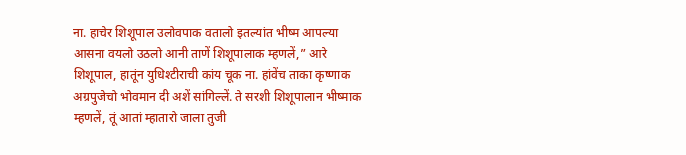ना. हाचेर शिशूपाल उलोवपाक वतालो इतल्यांत भीष्म आपल्या आसना वयलो उठलो आनी ताणें शिशूपालाक म्हणलें,” आरे शिशूपाल, हातूंन युधिश्टीराची कांय चूक ना. हांवेंच ताका कृष्णाक अग्रपुजेचो भोवमान दी अशें सांगिल्लें. ते सरशी शिशूपालान भीष्माक म्हणलें, तूं आतां म्हातारो जाला तुजी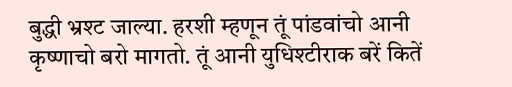बुद्धी भ्रश्ट जाल्या. हरशी म्हणून तूं पांडवांचो आनी कृष्णाचो बरो मागतो. तूं आनी युधिश्टीराक बरें कितें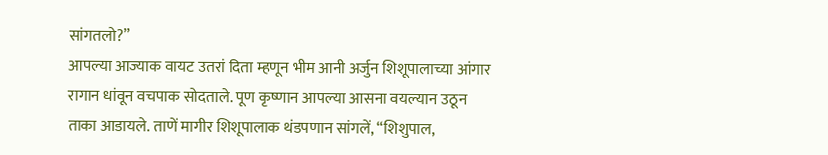सांगतलो?”
आपल्या आज्याक वायट उतरां दिता म्हणून भीम आनी अर्जुन शिशूपालाच्या आंगार रागान धांवून वचपाक सोदताले. पूण कृष्णान आपल्या आसना वयल्यान उठून ताका आडायले. ताणें मागीर शिशूपालाक थंडपणान सांगलें, “शिशुपाल,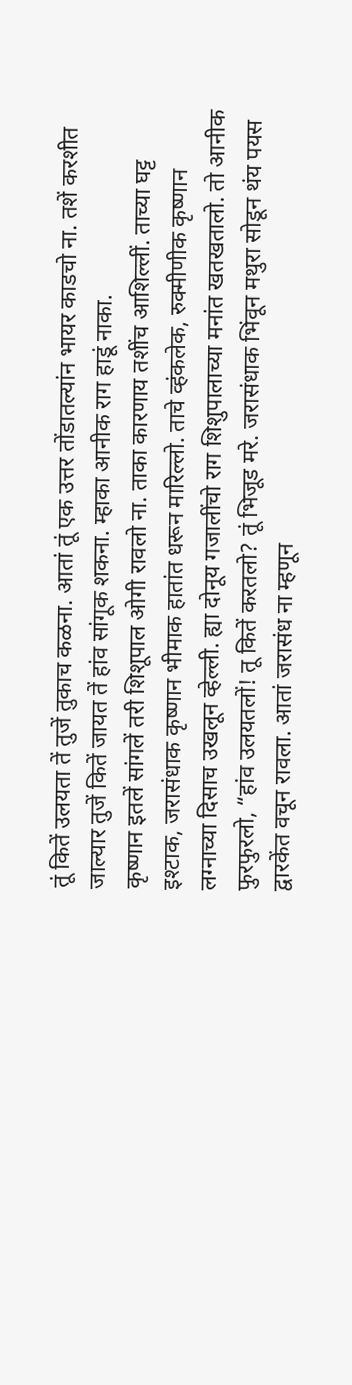तूं कितें उलयता तें तुजें तुकाच कळना. आतां तूं एक उत्तर तोंडातल्यांन भायर काडचो ना. तशें करशीत जाल्यार तुजें कितें जायत तें हांव सांगूक शकना. म्हाका आनीक राग हाडूं नाका.
कृष्णान इतलें सांगलें तरी शिशूपाल ओगी रावलो ना. ताका कारणाय तशींच आशिल्लीं. ताच्या घट्ट इश्टाक, जरासंधाक कृष्णान भीमाक हातांत धरून मारिल्लो. ताचे व्हंकलेक, रुक्मीणीक कृष्णान लग्नाच्या दिसाच उखलून व्हेल्ली. ह्या दोनूय गजालींचो राग शिशुपालाच्या मनांत खतखतालो. तो आनीक फुरफुरलो, “हांव उलयतलों! तू कितें करतलो? तूं भिजूड मरे. जरासंधाक भिंवून मथुरा सोडून थंय पयस द्वारकेंत वचून रावला. आतां जरासंध ना म्हणून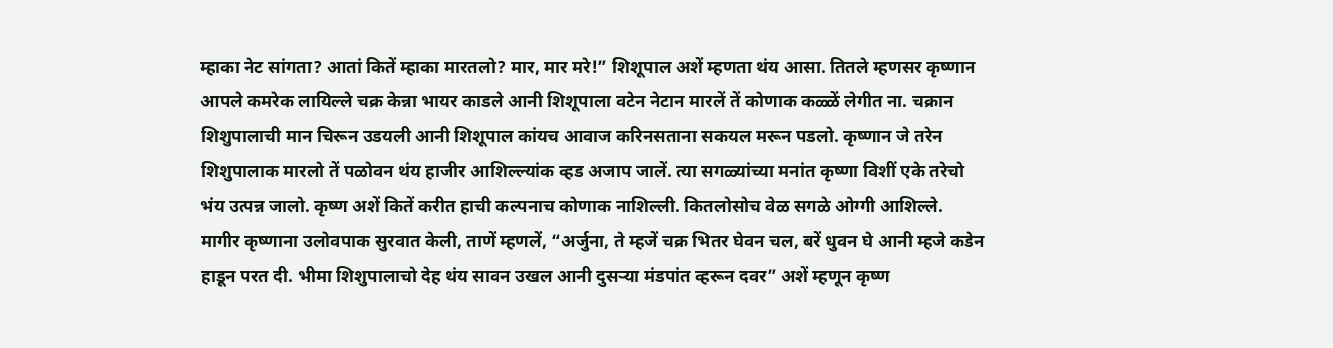म्हाका नेट सांगता? आतां कितें म्हाका मारतलो? मार, मार मरे!” शिशूपाल अशें म्हणता थंय आसा. तितले म्हणसर कृष्णान आपले कमरेक लायिल्ले चक्र केन्ना भायर काडले आनी शिशूपाला वटेन नेटान मारलें तें कोणाक कळ्ळें लेगीत ना. चक्रान शिशुपालाची मान चिरून उडयली आनी शिशूपाल कांयच आवाज करिनसताना सकयल मरून पडलो. कृष्णान जे तरेन शिशुपालाक मारलो तें पळोवन थंय हाजीर आशिल्ल्यांक व्हड अजाप जालें. त्या सगळ्यांच्या मनांत कृष्णा विशीं एके तरेचो भंय उत्पन्न जालो. कृष्ण अशें कितें करीत हाची कल्पनाच कोणाक नाशिल्ली. कितलोसोच वेळ सगळे ओग्गी आशिल्ले.
मागीर कृष्णाना उलोवपाक सुरवात केली, ताणें म्हणलें, “अर्जुना, ते म्हजें चक्र भितर घेवन चल, बरें धुवन घे आनी म्हजे कडेन हाडून परत दी. भीमा शिशुपालाचो देह थंय सावन उखल आनी दुसऱ्या मंडपांत व्हरून दवर” अशें म्हणून कृष्ण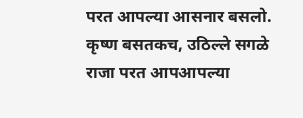परत आपल्या आसनार बसलो. कृष्ण बसतकच, उठिल्ले सगळे राजा परत आपआपल्या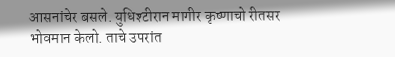आसनांचेर बसले. युधिश्टीरान मागीर कृष्णाचो रीतसर भोवमान केलो. ताचे उपरांत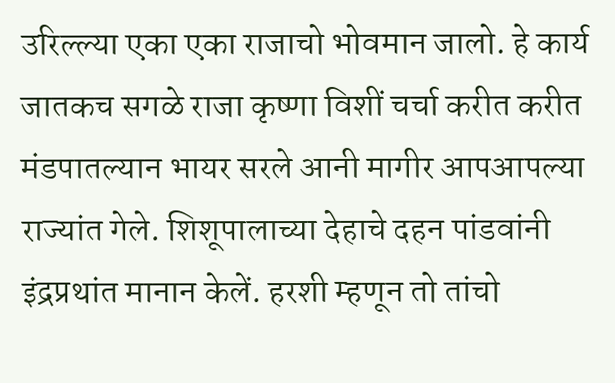उरिल्ल्या एका एका राजाचो भोवमान जालो. हे कार्य जातकच सगळे राजा कृष्णा विशीं चर्चा करीत करीत मंडपातल्यान भायर सरले आनी मागीर आपआपल्या राज्यांत गेले. शिशूपालाच्या देहाचे दहन पांडवांनी इंद्रप्रथांत मानान केलें. हरशी म्हणून तो तांचो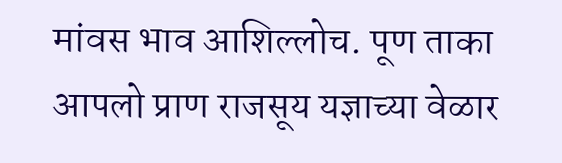मांवस भाव आशिल्लोच. पूण ताका आपलो प्राण राजसूय यज्ञाच्या वेळार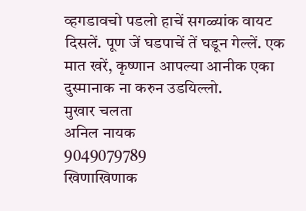व्हगडावचो पडलो हाचें सगळ्यांक वायट दिसलें. पूण जें घडपाचें तें घडून गेल्लें. एक मात खरें, कृष्णान आपल्या आनीक एका दुस्मानाक ना करुन उडयिल्लो.
मुखार चलता
अनिल नायक
9049079789
खिणाखिणाक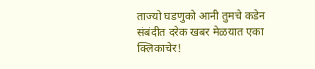ताज्यो घडणुको आनी तुमचे कडेन संबंदीत दरेक खबर मेळयात एका क्लिकाचेर!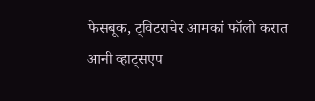फेसबूक, ट्विटराचेर आमकां फॉलो करात आनी व्हाट्सएप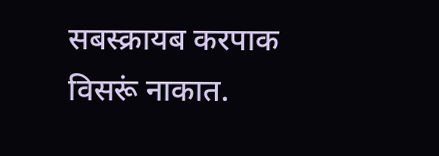सबस्क्रायब करपाक विसरूं नाकात.